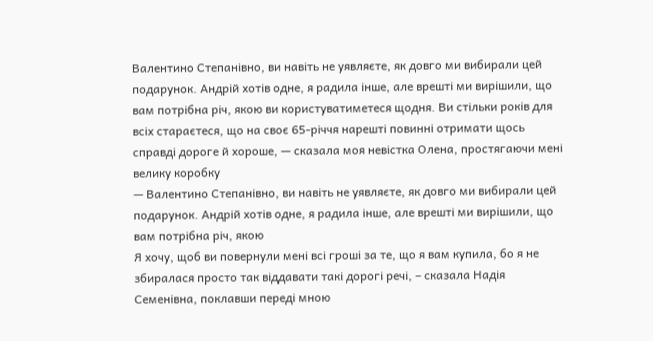Валентино Степанівно, ви навіть не уявляєте, як довго ми вибирали цей подарунок. Андрій хотів одне, я радила інше, але врешті ми вирішили, що вам потрібна річ, якою ви користуватиметеся щодня. Ви стільки років для всіх стараєтеся, що на своє 65-річчя нарешті повинні отримати щось справді дороге й хороше, — сказала моя невістка Олена, простягаючи мені велику коробку
— Валентино Степанівно, ви навіть не уявляєте, як довго ми вибирали цей подарунок. Андрій хотів одне, я радила інше, але врешті ми вирішили, що вам потрібна річ, якою
Я хочу, щоб ви повернули мені всі гроші за те, що я вам купила, бо я не збиралася просто так віддавати такі дорогі речі, – сказала Надія Семенівна, поклавши переді мною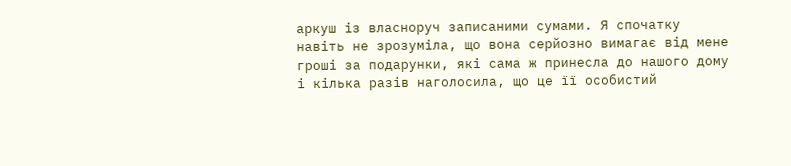аркуш із власноруч записаними сумами. Я спочатку навіть не зрозуміла, що вона серйозно вимагає від мене гроші за подарунки, які сама ж принесла до нашого дому і кілька разів наголосила, що це її особистий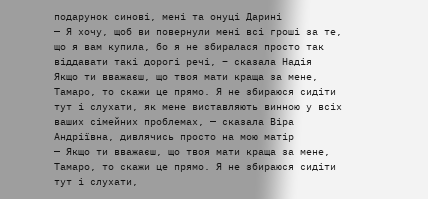подарунок синові, мені та онуці Дарині
— Я хочу, щоб ви повернули мені всі гроші за те, що я вам купила, бо я не збиралася просто так віддавати такі дорогі речі, – сказала Надія
Якщо ти вважаєш, що твоя мати краща за мене, Тамаро, то скажи це прямо. Я не збираюся сидіти тут і слухати, як мене виставляють винною у всіх ваших сімейних проблемах, — сказала Віра Андріївна, дивлячись просто на мою матір
— Якщо ти вважаєш, що твоя мати краща за мене, Тамаро, то скажи це прямо. Я не збираюся сидіти тут і слухати,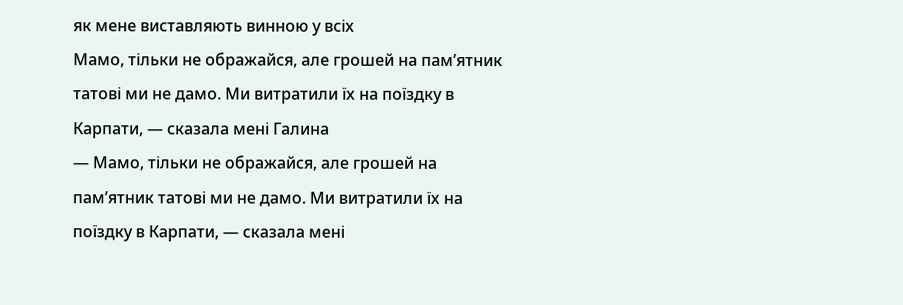як мене виставляють винною у всіх
Мамо, тільки не ображайся, але грошей на пам’ятник татові ми не дамо. Ми витратили їх на поїздку в Карпати, — сказала мені Галина
— Мамо, тільки не ображайся, але грошей на пам’ятник татові ми не дамо. Ми витратили їх на поїздку в Карпати, — сказала мені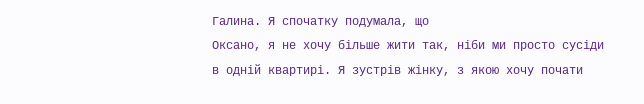Галина. Я спочатку подумала, що
Оксано, я не хочу більше жити так, ніби ми просто сусіди в одній квартирі. Я зустрів жінку, з якою хочу почати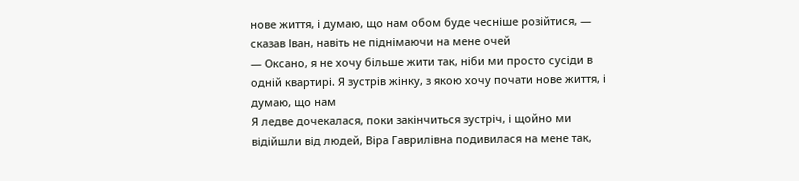нове життя, і думаю, що нам обом буде чесніше розійтися, — сказав Іван, навіть не піднімаючи на мене очей
— Оксано, я не хочу більше жити так, ніби ми просто сусіди в одній квартирі. Я зустрів жінку, з якою хочу почати нове життя, і думаю, що нам
Я ледве дочекалася, поки закінчиться зустріч, і щойно ми відійшли від людей, Віра Гаврилівна подивилася на мене так,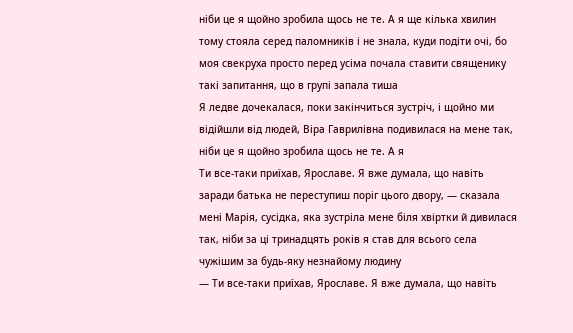ніби це я щойно зробила щось не те. А я ще кілька хвилин тому стояла серед паломників і не знала, куди подіти очі, бо моя свекруха просто перед усіма почала ставити священику такі запитання, що в групі запала тиша
Я ледве дочекалася, поки закінчиться зустріч, і щойно ми відійшли від людей, Віра Гаврилівна подивилася на мене так, ніби це я щойно зробила щось не те. А я
Ти все-таки приїхав, Ярославе. Я вже думала, що навіть заради батька не переступиш поріг цього двору, — сказала мені Марія, сусідка, яка зустріла мене біля хвіртки й дивилася так, ніби за ці тринадцять років я став для всього села чужішим за будь-яку незнайому людину
— Ти все-таки приїхав, Ярославе. Я вже думала, що навіть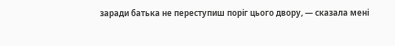заради батька не переступиш поріг цього двору, — сказала мені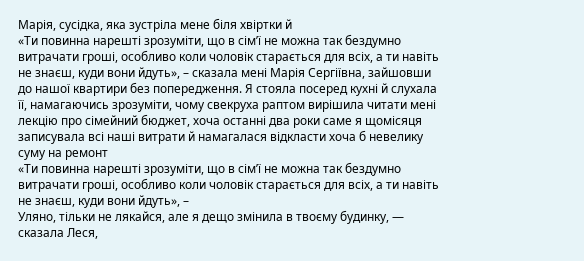Марія, сусідка, яка зустріла мене біля хвіртки й
«Ти повинна нарешті зрозуміти, що в сім’ї не можна так бездумно витрачати гроші, особливо коли чоловік старається для всіх, а ти навіть не знаєш, куди вони йдуть», – сказала мені Марія Сергіївна, зайшовши до нашої квартири без попередження. Я стояла посеред кухні й слухала її, намагаючись зрозуміти, чому свекруха раптом вирішила читати мені лекцію про сімейний бюджет, хоча останні два роки саме я щомісяця записувала всі наші витрати й намагалася відкласти хоча б невелику суму на ремонт
«Ти повинна нарешті зрозуміти, що в сім’ї не можна так бездумно витрачати гроші, особливо коли чоловік старається для всіх, а ти навіть не знаєш, куди вони йдуть», –
Уляно, тільки не лякайся, але я дещо змінила в твоєму будинку, — сказала Леся,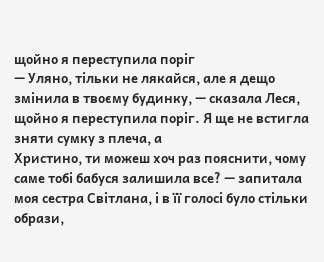щойно я переступила поріг
— Уляно, тільки не лякайся, але я дещо змінила в твоєму будинку, — сказала Леся, щойно я переступила поріг. Я ще не встигла зняти сумку з плеча, а
Христинo, ти можеш хоч раз пояснити, чому саме тобі бабуся залишила все? — запитала моя сестра Світлана, і в її голосі було стільки образи,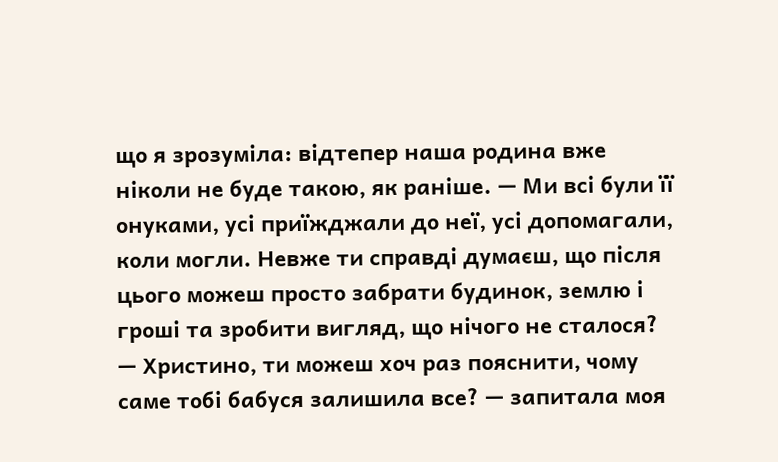що я зрозуміла: відтепер наша родина вже ніколи не буде такою, як раніше. — Ми всі були її онуками, усі приїжджали до неї, усі допомагали, коли могли. Невже ти справді думаєш, що після цього можеш просто забрати будинок, землю і гроші та зробити вигляд, що нічого не сталося?
— Христинo, ти можеш хоч раз пояснити, чому саме тобі бабуся залишила все? — запитала моя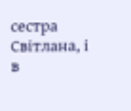сестра Світлана, і в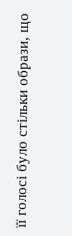її голосі було стільки образи, що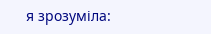я зрозуміла: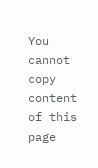You cannot copy content of this page